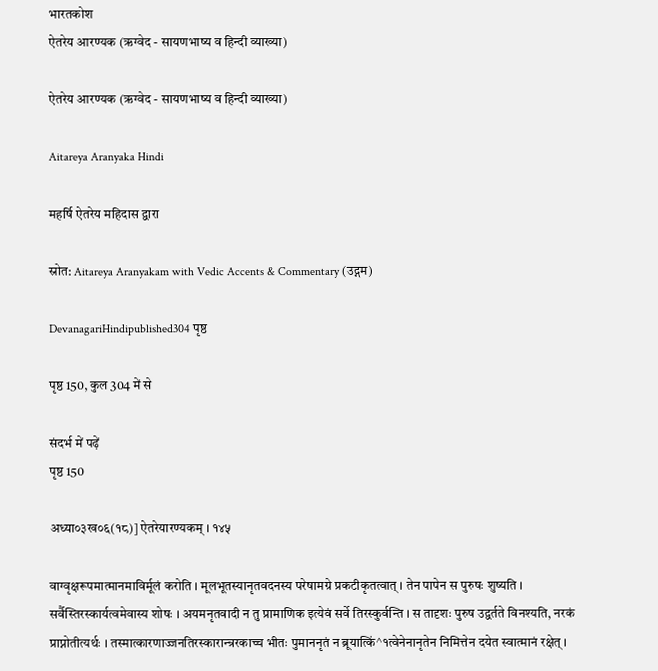भारतकोश
ऐतरेय आरण्यक (ऋग्वेद - सायणभाष्य व हिन्दी व्याख्या)

ऐतरेय आरण्यक (ऋग्वेद - सायणभाष्य व हिन्दी व्याख्या)

Aitareya Aranyaka Hindi

महर्षि ऐतरेय महिदास द्वारा

स्रोत: Aitareya Aranyakam with Vedic Accents & Commentary (उद्गम)

DevanagariHindipublished304 पृष्ठ

पृष्ठ 150, कुल 304 में से

संदर्भ में पढ़ें
पृष्ठ 150

अध्या०३ख०६(१८)] ऐतरेयारण्यकम् । १४५

वाग्वृक्षरूपमात्मानमाविर्मूलं करोति । मूलभूतस्यानृतवदनस्य परेषामग्रे प्रकटीकृतत्वात् । तेन पापेन स पुरुषः शुष्यति । सर्वैस्तिरस्कार्यत्वमेवास्य शोषः । अयमनृतवादी न तु प्रामाणिक इत्येवं सर्वे तिरस्कुर्वन्ति । स तादृशः पुरुष उद्वर्तते विनश्यति, नरकं प्राप्नोतीत्यर्थः । तस्मात्कारणाज्जनतिरस्कारान्न्ररकाच्च भीतः पुमाननृतं न ब्रूयात्किं^१त्वेनेनानृतेन निमित्तेन दयेत स्वात्मानं रक्षेत् ।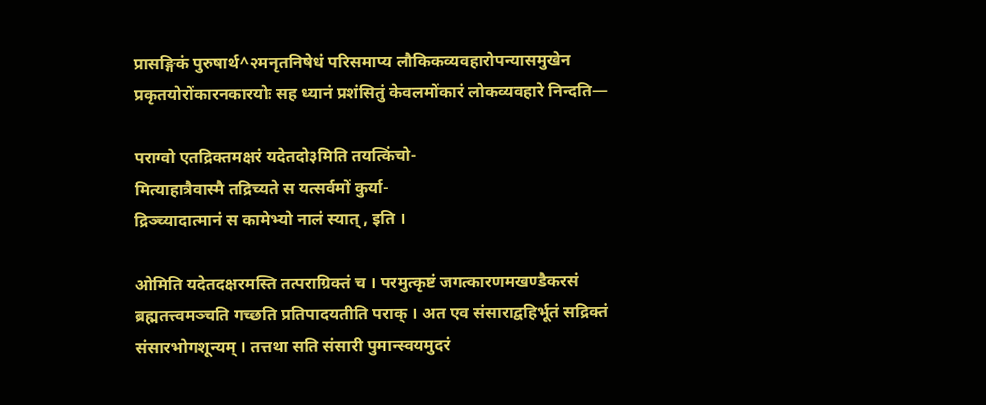प्रासङ्गिकं पुरुषार्थ^२मनृतनिषेधं परिसमाप्य लौकिकव्यवहारोपन्यासमुखेन प्रकृतयोरोंकारनकारयोः सह ध्यानं प्रशंसितुं केवलमोंकारं लोकव्यवहारे निन्दति—

पराग्वो एतद्रिक्तमक्षरं यदेतदो३मिति तयत्किंचो-
मित्याहात्रैवास्मै तद्रिच्यते स यत्सर्वमों कुर्या-
द्रिञ्च्यादात्मानं स कामेभ्यो नालं स्यात् , इति ।

ओमिति यदेतदक्षरमस्ति तत्पराग्रिक्तं च । परमुत्कृष्टं जगत्कारणमखण्डैकरसं ब्रह्मतत्त्वमञ्चति गच्छति प्रतिपादयतीति पराक् । अत एव संसाराद्वहिर्भूतं सद्रिक्तं संसारभोगशून्यम् । तत्तथा सति संसारी पुमान्स्वयमुदरं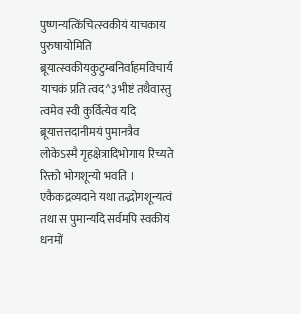पुष्णन्यत्किंचित्स्वकीयं याचकाय पुरुषायोमिति ब्रूयात्स्वकीयकुटुम्बनिर्वाहमविचार्य याचकं प्रति त्वद^३भीष्टं तथैवास्तु त्वमेव स्वी कुर्वित्येव यदि ब्रूयात्तत्तदानीमयं पुमानत्रैव लोकेऽस्मै गृहक्षेत्रादिभोगाय रिच्यते रिक्तो भोगशून्यो भवति । एकैकद्रव्यदाने यथा तद्भोगशून्यत्वं तथा स पुमान्यदि सर्वमपि स्वकीयं धनमों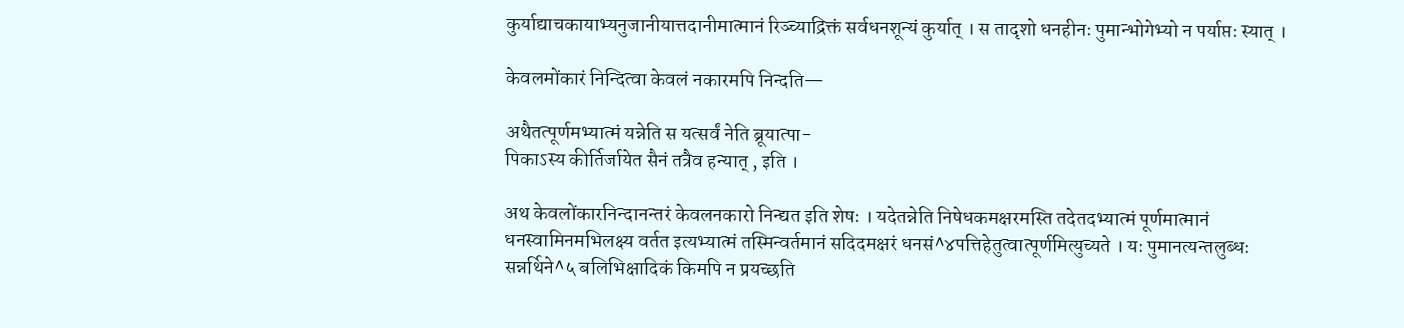कुर्याद्याचकायाभ्यनुजानीयात्तदानीमात्मानं रिञ्च्याद्रिक्तं सर्वधनशून्यं कुर्यात् । स तादृशो धनहीनः पुमान्भोगेभ्यो न पर्याप्तः स्यात् ।

केवलमोंकारं निन्दित्वा केवलं नकारमपि निन्दति—

अथैतत्पूर्णमभ्यात्मं यन्नेति स यत्सर्वं नेति ब्रूयात्पा-
पिकाऽस्य कीर्तिर्जायेत सैनं तत्रैव हन्यात् , इति ।

अथ केवलोंकारनिन्दानन्तरं केवलनकारो निन्द्यत इति शेषः । यदेतन्नेति निषेधकमक्षरमस्ति तदेतदभ्यात्मं पूर्णमात्मानं धनस्वामिनमभिलक्ष्य वर्तत इत्यभ्यात्मं तस्मिन्वर्तमानं सदिदमक्षरं धनसं^४पत्तिहेतुत्वात्पूर्णमित्युच्यते । यः पुमानत्यन्तलुब्धः सन्नर्थिने^५ बलिभिक्षादिकं किमपि न प्रयच्छति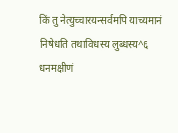किं तु नेत्युच्चारयन्सर्वमपि याच्यमानं निषेधति तथाविधस्य लुब्धस्य^६ धनमक्षीणं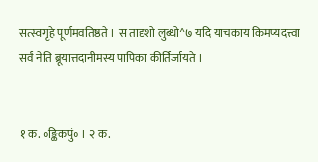सत्स्वगृहे पूर्णमवतिष्ठते । स तादृशो लुब्धो^७ यदि याचकाय किमप्यदत्त्वा सर्वं नेति ब्रूयात्तदानीमस्य पापिका कीर्तिर्जायते ।


१ क. ॰ङ्किकपुं॰ । २ क.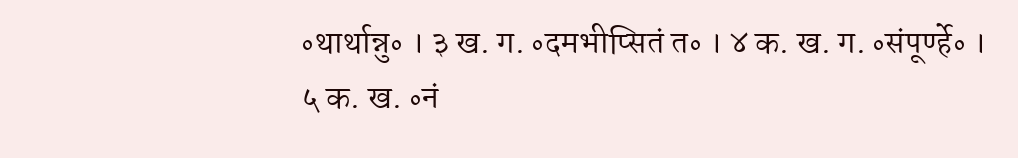॰थार्थान्नु॰ । ३ ख. ग. ॰दमभीप्सितं त॰ । ४ क. ख. ग. ॰संपूर्ण्हे॰ ।
५ क. ख. ॰नं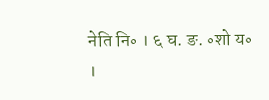नेति नि॰ । ६ घ. ङ. ॰शो य॰ ।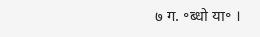७ ग. ॰ब्धो या॰ ।